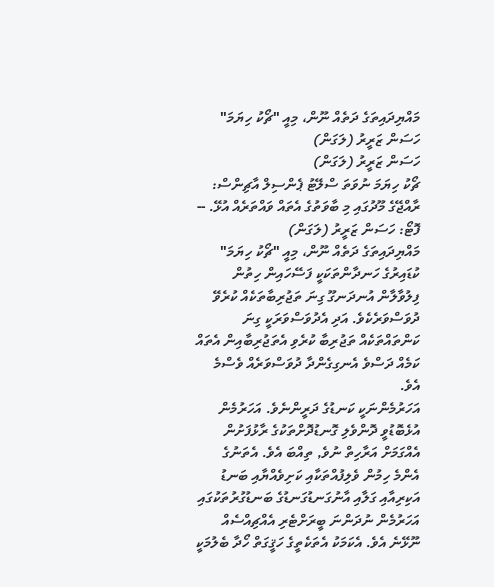މައްޔިދައިތަގެ ދަތެއް ނޫން، މިއީ "ޗޯކު ހިޔަމަ"
ހަސަން ޒަރީރު (ލަގަން)
ހަސަން ޒަރީރު (ލަގަން)
ޗޯކު ހިޔަމަ ނުވަތަ ސްލޭޓު ޕެންސިލް އާޗިންސް: ރާއްޖޭގެ މޫދުގައި މި ބާވަތުގެ އެތައް ވައްތަރެއް އުޅޭ. -- ފޮޓޯ: ހަސަން ޒަރީރު (ލަގަން)
މައްޔިދައިތަގެ ދަތެއް ނޫން، މިއީ "ޗޯކު ހިޔަމަ"
ކުޑައިރުގެ ހަނދާންތަކަކީ ފަސޭހައިން ހިތުން ފިލުވާލާން އުނދަނގޫ ގިނަ ތަޖުރިބާތަކެއް ކުރެވޭ ދުވަސްވަރެކެވެ. އަދި އެދުވަސްވަރަކީ ގިނަ ކަންތައްތަކެއް ތަޖުރިބާ ކުރެވި އެތަޖުރިބާއިން އެތައް ކަމެއް ދަސްވެ އެނގިގެންދާ ދުވަސްވަރެއް ވެސްމެ އެވެ.
އަހަރުމެންނަކީ ކަނޑުގެ ދަރީންނެވެ. އަހަރުމެން އުޅެބޮޑުވީ ދޮންވެލި ގޮނޑުދޮށްތަކުގެ ރާޅުފަށުން އެއްގަމަށް އަރާހިތް ނުވެ, ތިއްބަ އެވެ. އެތަނުގެ އެންމެ ހިމުން ވެލިފުއްތަކާއި ކަށިވެއްޔާއި ބަނޑު އަކިރިއާއި ގަލާއި އާނުގަނޑުގަނޑުގެ ބަނޑުގުރުތަކުގައި އަހަރުމެން ނުދަންނަ ބީރަށްޓެރި އެއްޗިއްސެއް ނޫޅޭނެ އެވެ. އެކަމަކު އެތަކެތީގެ ހަޤީގަތް ހޯދާ ބެލުމަކީ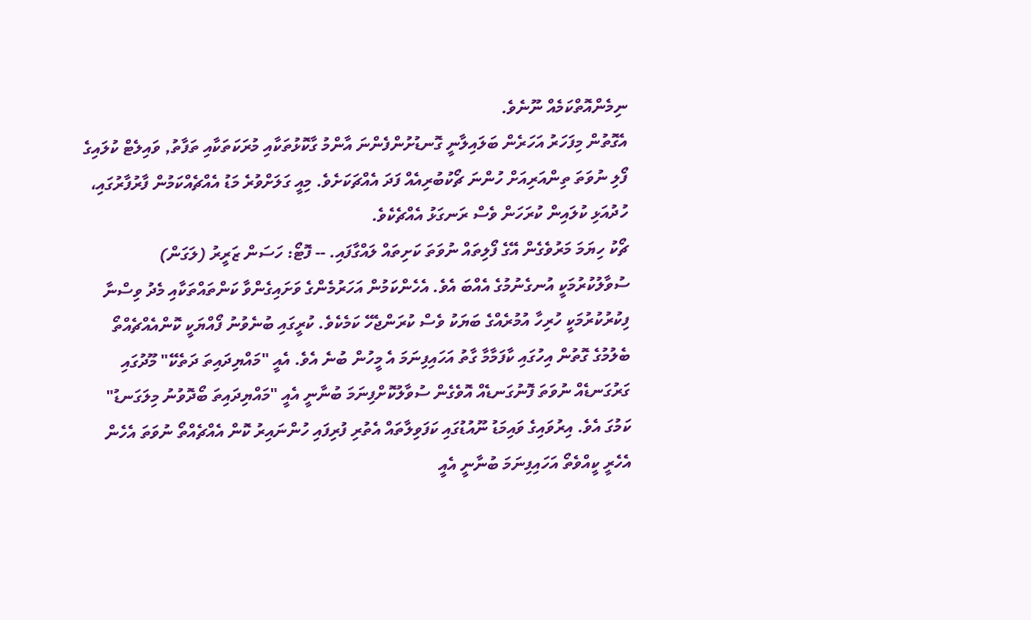ނިމެންއޮތްކަމެއް ނޫނެވެ.
އެގޮތުން މިފަހަރު އަހަރެން ބަލައިލާނީ ގޮނޑުށުންފެންނަ އާންމު ގާކޮޅުތަކާއި މުރަކަތަކާއި ތަފާތު, ވައިލެޓް ކުލައިގެ ފޯލި ނުވަތަ ތިންއަރިއަށް ހުންނަ ޗޯކުބުރިއެއް ފަދަ އެއްޗަކަށެވެ. މިއީ ގަލަށްވުރެ މަޑު އެއްޗެއްކަމުން ފާރުފާރުގައި، ހުދުއަޅި ކުލައިން ކުރަހަން ވެސް ރަނގަޅު އެއްޗެކެވެ.
ޗޯކު ހިޔަމަ މަރުވެގެން އޭގެ ފޯލިތައް ނުވަތަ ކަށިތައް ލައްގާފައި. -- ފޮޓޯ: ހަސަން ޒަރީރު (ލަގަން)
ސުވާލުކުރުމަކީ އުނގެނުމުގެ އެއްބަ އެވެ. އެހެންކަމުން އަހަރުމެންގެ ވަށައިގެންވާ ކަންތައްތަކާއި މެދު ވިސްނާ ފިކުރުކުރުމަކީ ހުރިހާ އުމުރެއްގެ ބަޔަކު ވެސް ކުރަންޖެހޭ ކަމެކެވެ. ކުރީގައި ބުނެވުނު ފޯއްޔަކީ ކޮންއެއްޗެއްތޯ ބެލުމުގެ ގޮތުން އިހުގައި ކާފަމާމާ ގާތު އަހައިފިނަމަ އެ މީހުން ބުނެ އެވެ. އެއީ "މައްޔިދައިތަ ދަތެކޭ" މޫދުގައި ގަރުގަނޑެއް ނުވަތަ ފޮނުގަނޑެއް އޮވެގެން ސުވާލުކޮށްފިނަމަ ބުނާނީ އެއީ "މައްޔިދައިތަ ބޯދޮވުނު މިލަގަނޑު" ކަމުގަ އެވެ. އިރުވައިގެ ވައިމަޑު ނޫއުޑުގައި ކަފަވިލާތައް އެތުރި ފުރިފައި ހުންނައިރު ކޮން އެއްޗެއްތޯ ނުވަތަ އެހެން އެހެރީ ކީއްވެތޯ އަހައިފިނަމަ ބުނާނީ އެއީ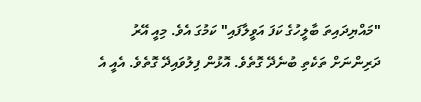"މައްޔިދައިތަ ބާލީހުގެ ކަފަ އަވީލާފައި" ކަމުގަ އެވެ. މިއީ އޭރު ދަރިންނަށް ތަކެތި ބުނެދޭ ގޮތެވެ. އޮޅުން ފިލުވައިދޭ ގޮތެވެ. އެއީ އެ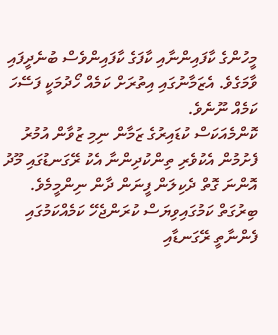މީހުންގެ ކާފައިންނާއި ކާފަގެ ކާފައިންވެސް ބުނެދީފައި ވާމަގެވެ. އެޒަމާނުގައި އިތުރަށް ކަމެއް ހޯދުމަކީ ފަސޭހަ ކަމެއް ނޫނެވެ.
ކޮންމެއަކަސް ކުޑައިރުގެ ޒަމާން ނިމި ޒުވާން އުމުރު ފެށުމުން އެކުވެރި ތިންކުދިންނާ އެކު ރޭގަނޑުގައި މޫދު އޮންނަ ގޮތް ދެކިލަން ފީނަން ދާން ނިންމީމެވެ. ބިރުގަތް ކަމުގައިވިޔަސް ކުރަންޖެހޭ ކަމެއްކަމުގައި ފެންނާތީ ރޭގަނޑާއި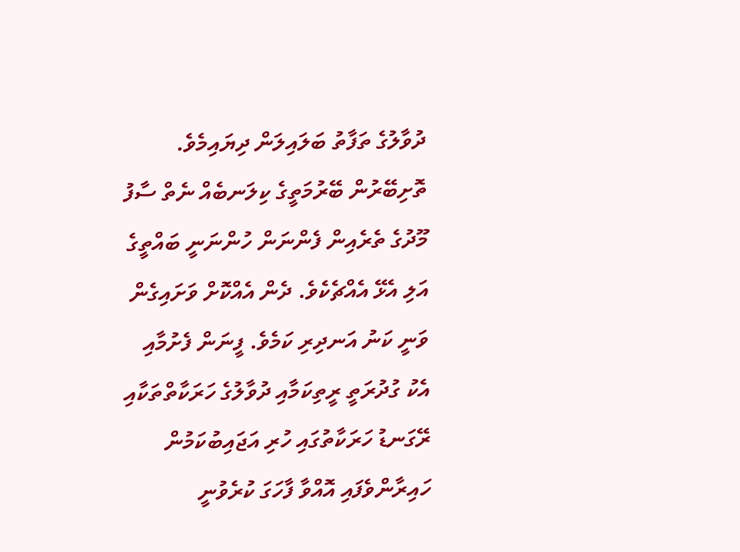ދުވާލުގެ ތަފާތު ބަލައިލަން ދިޔައިމެވެ. ތޮށިބޭރުން ބޭރުމަތީގެ ކިލަނބެއް ނެތް ސާފު މޫދުގެ ތެރެއިން ފެންނަން ހުންނަނީ ބައްތީގެ އަލި އެޅޭ އެއްޗެކެވެ. ދެން އެއްކޮށް ވަށައިގެން ވަނީ ކަނު އަނދިރި ކަމެވެ. ފީނަން ފެށުމާއި އެކު ގުދުރަތީ ރީތިކަމާއި ދުވާލުގެ ހަރަކާތްތަކާއި ރޭގަނޑު ހަރަކާތުގައި ހުރި އަޖައިބުކަމުން ހައިރާންވެފައި އޮއްވާ ފާހަގަ ކުރެވުނީ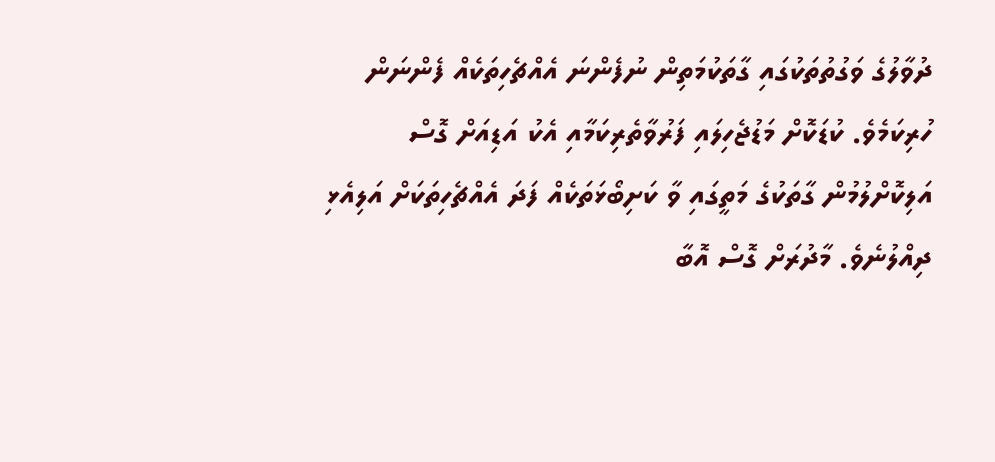ދުވާލުގެ ވަގުތުތަކުގައި ގާތަކުމަތިން ނުފެންނަ އެއްޗެހިތަކެއް ފެންނަން ހުރިކަމެވެ. ކުޑަކޮށް މަޑުޖެހިލައި ފަރުވާތެރިކަމާއި އެކު އަޑިއަށް ގޮސް އަލިކޮށްލުމުން ގާތަކުގެ މަތީގައި ވާ ކަށިބޯޅަތަކެއް ފަދަ އެއްޗެހިތަކަށް އަލިއެޅި ދިއްލުނެވެ. މާދުރަށް ގޮސް އޮބާ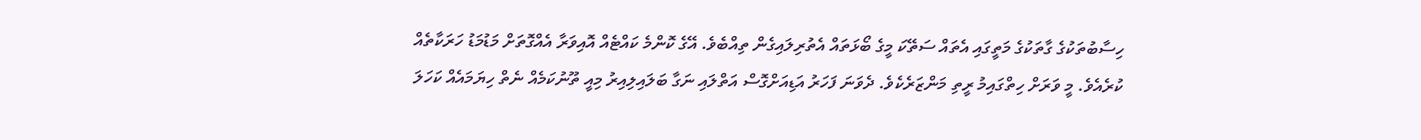ހިސާބުތަކުގެ ގާތަކުގެ މަތީގައި އެތައް ސަތޭކަ މީގެ ބޯޅަތައް އެތުރިލައިގެން ތިއްބެވެ. އޭގެ ކޮންމެ ކައްޓެއް އޮއިވަރާ އެއްގޮތަށް މަޑުމަޑު ހަރަކާތެއް ކުރެއެވެ. މީ ވަރަށް ހިތްގައިމު ރީތި މަންޒަރެކެވެ. ދެވަނަ ފަހަރު އަޑިއަށްގޮސް އަތްލައި ނަގާ ބަލައިލިއިރު މިއީ ތޫނުކަމެއް ނެތް ހިޔަމައެއް ކަހަލަ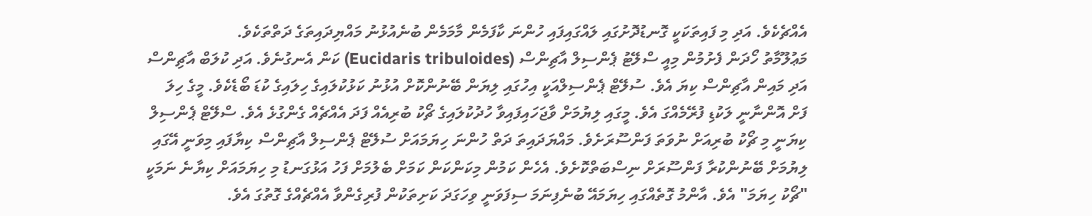އެއްޗެކެވެ. އަދި މި ފައިތަކަކީ ގޮނޑުދޮށުގައި ލައްގައިފައި ހުންނަ ކާފަމެން މާމަމެން ބުނެއުޅުނު މައްޔިދައިތަގެ ދަތްތަކެވެ.
މަޢުލޫމާތު ހޯދަން ފެށުމުން މިއީ ސްލޭޓު ޕެންސިލް އާޗިންސް (Eucidaris tribuloides) ކަން އެނގުނެވެ. އަދި ކުލަބް އާޗިންސް އަދި މައިން އާޗިންސް ކިޔަ އެވެ. ސުލޭޓް ޕެންސިލްއަކީ އިހުގައި ލިޔަން ބޭނުންކޮށް އުޅުނު ކަޅުކުލައިގެ ހިލައިގެ ކުޑަ ބޯޑެކެވެ. މީގެ ހިލަ ފަށް އޮންނާނީ ލަކުޑި ފުރޭމެއްގަ އެވެ. މީގައި ލިޔުމަށް ވާޖަހައިފައިވާ ހުދުކުލައިގެ ޗޯކު ބުރިއެއް ފަދަ އެއްޗެއް ގެންގުޅެ އެވެ. ސްލޭޓް ޕެންސިލް ކިޔަނީ މި ޗޯކު ބުރިއަށް ނުވަތަ ފަންސޫރަށެވެ. މައްޔަދައިތަ ދަތް ހުންނަ ހިޔަމައަށް ސުލޭޓް ޕެންސިލް އާޗިންސް ކިޔާފައި މިވަނީ އޭގައި ލިޔުމަށް ބޭނުންކުރާ ފަންސޫރަށް ނިސްބަތްކޮށެވެ. އެހެން ކަމުން މިކަންކަން ކަމަށް ބެލުމަށް ފަހު އަޅުގަނޑު މި ހިޔަމައަށް ކިޔާނެ ނަމަކީ "ޗޯކު ހިޔަމަ" އެވެ. އާންމު ގޮތެއްގައި ހިޔަމައޭ ބުނެފިނަމަ ސިފަވަނީ ވިހަގަދަ ކަށިތަކުން ފުރިގެންވާ އެއްޗެއްގެ ގޮތުގަ އެވެ.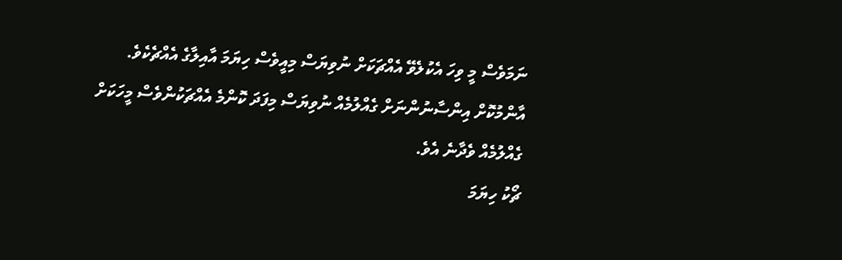ނަމަވެސް މީ ވިހަ އެކުލެވޭ އެއްޗަކަށް ނުވިޔަސް މިއީވެސް ހިޔަމަ އާއިލާގެ އެއްޗެކެވެ. އާންމުކޮށް އިންސާނުންނަށް ގެއްލުމެއް ނުވިޔަސް މިފަދަ ކޮންމެ އެއްޗަކުންވެސް މީހަކަށް ގެއްލުމެއް ވެދާނެ އެވެ.
ޗޯކު ހިޔަމަ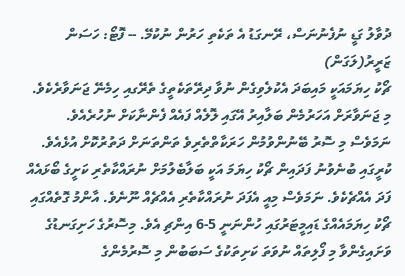ދުވާލު ގަޑީ ނުފެނުނަސް، ރޭނގަޑު އެ ތަކެތި ހަރުން ނުކުމޭ. -- ފޮޓޯ: ހަސަން ޒަރީރު(ލަގަން)
ޗޯކު ހިޔަމައަކީ މައިބަދަ އެކުލެވިގެން ނުވާ ދިރޭތަކެތީގެ ތެރޭގއި ހިމެނޭ ޖަނަވާރެކެވެ. މި ޖަނަވާރަށް އަހަރުމެން ބަލާއިރު އޭގައި ލޮލެއް ފައެއް ފެންނާކަށް ނުހުރެއެވެ. ނަމަވެސް މި ސޮރު ބޭނުންވުމުން ހަރަކާތްތެރިވެ ތަންތަނަށް ދަތުރުކޮށް އުޅެއެވެ.
ކުރީގައި ބުނެވުނު ފަދައިން ޗޯކު ހިޔަމަ އަކީ ބަލާބެލުމަށް ނުރައްކާތެރި ކަށީގެ ބޯޅައެއް ފަދަ އެއްޗެކެވެ. ނަމަވެސް މިއީ އެފަދަ ނުރައްކާތެރި އެއްޗެއް ނޫނެވެ. އާންމު ގޮތެއްގައި ޗޯކު ހިޔަމައެއްގެ ޑައިމީޓަރުގައި ހުންނަނީ 5-6 އިންޗި އެވެ. މިސޮރުގެ ހަށިގަނޑުގެ ވަށައިގެންވާ މި ފޯލިތައް ނުވަތަ ކަށިތަކުގެ ސަބަބުން މި ސޮރުމެންގެ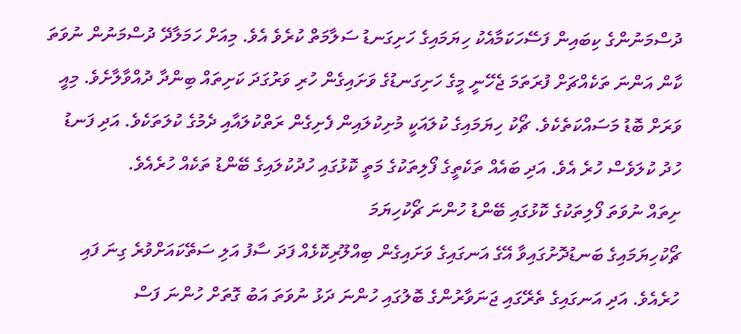ދުސްމަނުންގެ ކިބައިން ފަސޭހަކަމާއެކު ހިޔަމައިގެ ހަށިގަނޑު ސަލާމަތް ކުރެވެ އެވެ. މިއަށް ހަމަލާދޭ ދުސްމަނުން ނުވަތަ ކާން އަންނަ ތަކެއްޗަށް ފުރަތަމަ ޖެހޭނީ މީގެ ހަށިގަނޑުގެ ވަށައިގެން ހުރި ވަރުގަދަ ކަށިތައް ބިންދާ ދުއްވާލާށެވެ. މިއީ ވަރަށް ބޮޑު މަސައްކަތެކެވެ. ޗޯކު ހިޔަމައިގެ ކުލައަކީ މުށިކުލައިން ފެށިގެން ރަތްކުލައާއި ދެމުގެ ކުލަތަކެވެ. އަދި ފަނޑު ހުދު ކުލަވެސް ހުރެ އެވެ. އަދި ބައެއް ތަކެތީގެ ފޯލިތަކުގެ މަތީ ކޮޅުގައި ހުދުކުލައިގެ ބޭންޑު ތަކެއް ހުރެއެވެ.
ށިތައް ނުވަތަ ފޯލިތަކުގެ ކޮޅުގައި ބޭންޑު ހުންނަ ޗޯކުހިޔަމަ
ޗޯކުހިޔަމައިގެ ބަނޑުދޮށުގައިވާ އޭގެ އަނގައިގެ ވަށައިގެން ބިއްލޫރިކޮޅެއް ފަދަ ސާފު އަލި ސަތޭކައަށްވުރެ ގިނަ ފައި ހުރެއެވެ. އަދި އަނގައިގެ ތެރޭގައި ޖަނަވާރުންގެ ބޮލުގައި ހުންނަ ދަޅު ނުވަތަ އަބު ގޮތަށް ހުންނަ ފަސް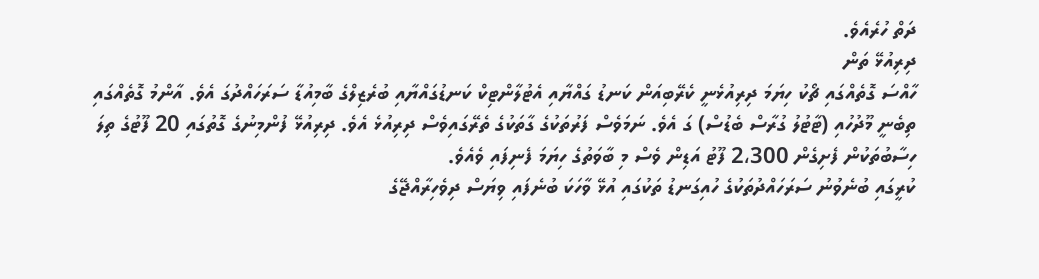ދަތް ހުރެއެވެ.
ދިރިއުޅޭ ތަން
ހާއްސަ ގޮތެއްގައި ޗޯކު ހިޔަމަ ދިރިއުޅެނީ ކެރޭބިއަން ކަނޑު ގައްޔާއި އެޓުލާންޓިކް ކަނޑުގައްޔާއި ބުރެޒިލްގެ ބާމިއުޑާ ސަރަހައްދުގަ އެވެ. އާންމު ގޮތެއްގައި ތިބެނީ މޫދުހުއި (ޓާޓުލު ގުރާސް ބެޑުސް) ގަ އެވެ. ނަމަވެސް ފަރުތަކުގެ ގާތަކުގެ ތެރޭގައިވެސް ދިރިއުޅެ އެވެ. ދިރިއުޅޭ ފުންމިނުގެ ގޮތުގައި 20 ފޫޓުގެ ތިލަ ހިސާބުތަކުން ފެށިގެން 2،300 ފޫޓު އަޑިން ވެސް މި ބާވަތުގެ ހިޔަމަ ފެނިފައި ވެއެވެ.
ކުރީގައި ބުނެވުނު ސަރަހައްދުތަކުގެ ހުއިގަނޑު ތަކުގައި އުޅޭ ވާހަކަ ބުނެފައި ވިޔަސް ދިވެހިރާއްޖޭގެ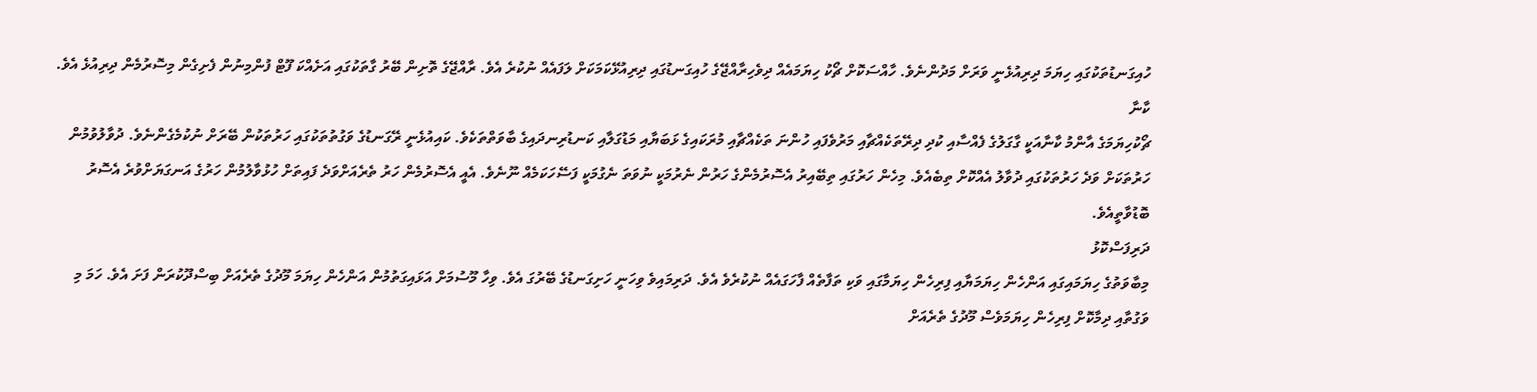ހުއިގަނޑުތަކުގައި ހިޔަމަ ދިރިއުޅެނީ ވަރަށް މަދުންނެވެ. ހާއްސަކޮށް ޗޯކު ހިޔަމައެއް ދިވެހިރާއްޖޭގެ ހުއިގަނޑުގައި ދިރިއުޅޭކަމަކަށް ލަފައެއް ނުކުރެ އެވެ. ރާއްޖޭގެ ތޮށިން ބޭރު ގާތަކުގައި އަށެއްކަ ފޫޓް ފުންމިނުން ފެށިގެން މިސޮރުމެން ދިރިއުޅެ އެވެ.
ކާނާ
ޗޯކުހިޔަމަގެ އާންމު ކާނާއަކީ ގާގަލުގެ ފެއްސާއި ކުދި ދިރޭތަކެއްޗާއި މަރުވެފައި ހުންނަ ތަކެއްޗާއި މުރަކައިގެ ޅަބަޔާއި މަޑުގަލާއި ކަނޑުރިނދައިގެ ބާވަތްތަކެވެ. ކައިއުޅެނީ ރޭގަނޑުގެ ވަގުތުތަކުގައި ހަރުތަކުން ބޭރަށް ނުކުމެގެންނެވެ. ދުވާލުވުމުން ހަރުތަކަށް ވަދެ ހަރުތަކުގައި ދުވާލު އެއްކޮށް ތިބެއެވެ. މިހެން ހަރުގައި ތިބޭއިރު އެސޮރުމެންގެ ހަރުން ނެރުމަކީ ނުވަތަ ނެގުމަކީ ފަސޭހަކަމެއް ނޫނެވެ. އެއީ އެސޮރުމެން ހަރު ތެރެއަށްވަދެ ފައިތަށް ހުޅުވާލުމުން ހަރުގެ އަނގަޔަށްވުރެ އެސޮރު ބޮޑުވާތީއެވެ.
ދަރިފަސްކޮޅު
މިބާވަތުގެ ހިޔަމައިގައި އަންހެން ހިޔަމަޔާއި ފިރިހެން ހިޔަމާގައި ވަކި ތަފާތެއް ފާހަގައެއް ނުކުރެވެ އެވެ. ދަރިމައިވެ ވިހަނީ ހަށިގަނޑުގެ ބޭރުގަ އެވެ. ވިހާ މޫސުމަށް އަޅައިގަތުމުން އަންހެން ހިޔަމަ މޫދުގެ ތެރެއަށް ބިސްދޫކުރަން ފަށަ އެވެ. ހަމަ މި ވަގުތާއި ދިމާކޮށް ފިރިހެން ހިޔަމަވެސް މޫދުގެ ތެރެއަށް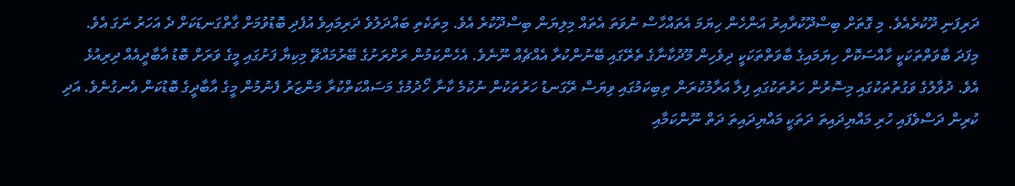ދަރިފަނި ދޫކުރެއެވެ. މި ގޮތަށް ބިސްދޫކުރާއިރު އަންހެން ހިޔަމަ އެތައްހާސް ނުވަތަ އެތައް މިލިޔަން ބިސްދޫކުރެ އެވެ. މިތަކެތި ބައްދަލުވެ ދަރިމައިވެ އުފެދި ބޮޑުވުމަށް ގާތްގަނޑަކަށް ދެ އަހަރު ނަގަ އެވެ.
މިފަދަ ބާވަތްތަކަކީ ހާއްސަކޮށް ހިޔަމައިގެ ބާވަތްތަކަކީ ދިވެހިން މޫދުކާނާގެ ތެރޭގައި ބޭނުންކުރާ އެއްޗެއް ނޫނެވެ. އެހެންކަމުން ރަށްރަށުގެ ބޭރުމައްޗޭ މިކިޔާ ފަށުގައި މީގެ ވަރަށް ބޮޑު އާބާދީއެއް ދިރިއުޅެ އެވެ. ދުވާލުގެ ވަގުތުތަކުގައި މިސޮރުން ހަރުތަކުގައި ފިލާ އަރާމުކުރަން ތިބިކަމުގައި ވިޔަސް ރޭގަނޑު ހަރުތަކުން ނުކުމެ ކާނާ ހޯދުމުގެ މަސައްކަތްކުރާ މަންޒަރު ފެނުމުން މީގެ އާބާދީގެ ބޮޑުކަން އެނގުނެވެ. އަދި ކުރިން ދަސްވެފައި ހުރި މައްޔިދައިތަ ދަތަކީ މައްޔިދައިތަ ދަތް ނޫންކަމާއި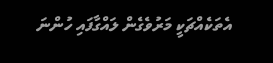އެތަކެއްޗަކީ މަރުވެގެން ލައްގާފައި ހުންނަ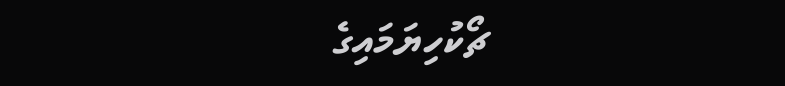ޗޯކުހިޔަމައިގެ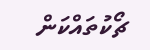ޗޯކުތައްކަން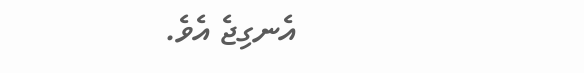އެނގިޖެ އެވެ.